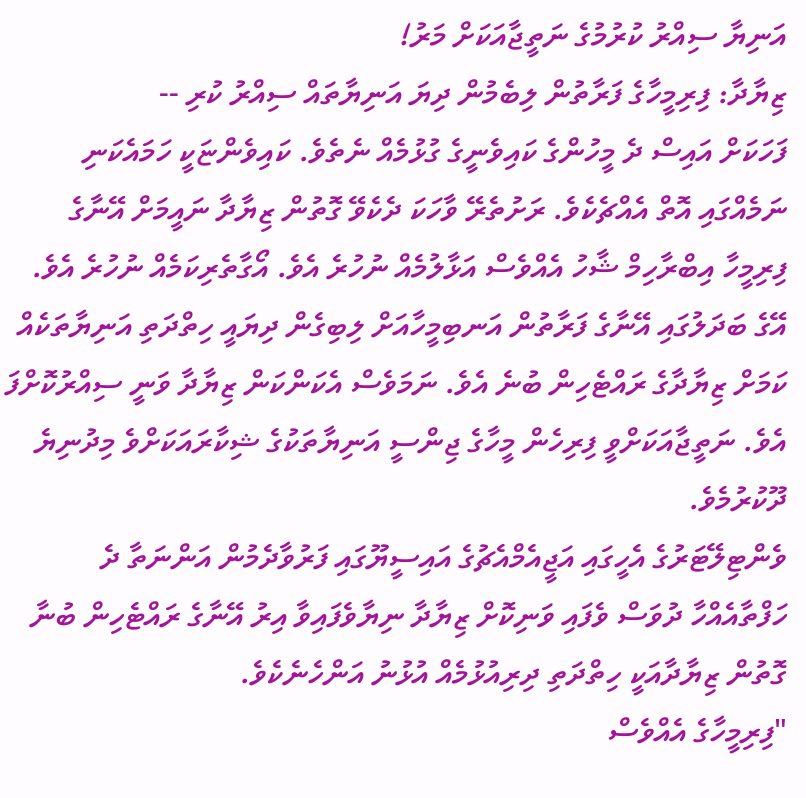އަނިޔާ ސިއްރު ކުރުމުގެ ނަތީޖާއަކަށް މަރު!
ޒިޔާދާ: ފިރިމީހާގެ ފަރާތުން ލިބެމުން ދިޔަ އަނިޔާތައް ސިއްރު ކުރި --
ފަހަކަށް އައިސް ދެ މީހުންގެ ކައިވެނީގެ ގުޅުމެއް ނެތެވެ. ކައިވެންޏަކީ ހަމައެކަނި ނަމެއްގައި އޮތް އެއްޗެކެވެ. ރަށުތެރޭ ވާހަކަ ދެކެވޭ ގޮތުން ޒިޔާދާ ނައީމަށް އޭނާގެ ފިރިމީހާ އިބްރާހިމް ޝާހު އެއްވެސް އަޅާލުމެއް ނުހުރެ އެވެ. އޯގާތެރިކަމެއް ނުހުރެ އެވެ. އޭގެ ބަދަލުގައި އޭނާގެ ފަރާތުން އަނބިމީހާއަށް ލިބިގެން ދިޔައީ ހިތްދަތި އަނިޔާތަކެއް ކަމަށް ޒިޔާދާގެ ރައްޓެހިން ބުނެ އެވެ. ނަމަވެސް އެކަންކަން ޒިޔާދާ ވަނީ ސިއްރުކޮށްފަ އެވެ. ނަތީޖާއަކަށްވީ ފިރިހެން މީހާގެ ޖިންސީ އަނިޔާތަކުގެ ޝިކާރައަކަށްވެ މިދުނިޔެ ދޫކުރުމެވެ.
ވެންޓިލޭޓަރުގެ އެހީގައި އަޖީއެމްއެޗުގެ އައިސީޔޫގައި ފަރުވާދެމުން އަންނަތާ ދެ ހަފްތާއެއްހާ ދުވަސް ވެފައި ވަނިކޮށް ޒިޔާދާ ނިޔާވެފައިވާ އިރު އޭނާގެ ރައްޓެހިން ބުނާ ގޮތުން ޒިޔާދާއަކީ ހިތްދަތި ދިރިއުޅުމެއް އުޅުނު އަންހެނެކެވެ.
"ފިރިމީހާގެ އެއްވެސް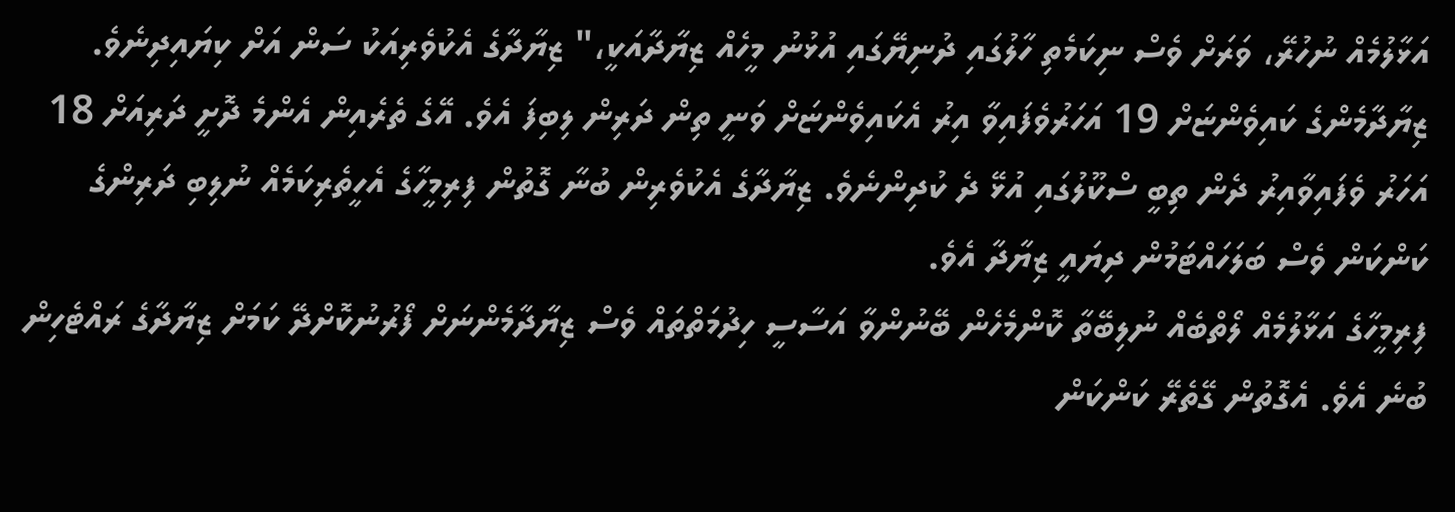އަޅާލުމެއް ނުހުރޭ، ވަރަށް ވެސް ނިކަމެތި ހާލުގައި ދުނިޔޭގައި އުޅުނު މީހެއް ޒިޔާދާއަކީ،" ޒިޔާދާގެ އެކުވެރިއަކު ސަން އަށް ކިޔައިދިނެވެ.
ޒިޔާދާމެންގެ ކައިވެންޏަށް 19 އަހަރުވެފައިވާ އިރު އެކައިވެންޏަށް ވަނީ ތިން ދަރިން ލިބިފަ އެވެ. އޭގެ ތެރެއިން އެންމެ ދޮށީ ދަރިއަށް 18 އަހަރު ވެފައިވާއިރު ދެން ތިބީ ސްކޫލުގައި އުޅޭ ދެ ކުދިންނެވެ. ޒިޔާދާގެ އެކުވެރިން ބުނާ ގޮތުން ފިރިމީހާގެ އެހީތެރިކަމެއް ނުލިބި ދަރިންގެ ކަންކަން ވެސް ބަލަހައްޓަމުން ދިޔައީ ޒިޔާދާ އެވެ.
ފިރިމީހާގެ އަޅާލުމެއް ލޯތްބެއް ނުލިބޭތާ ކޮންމެހެން ބޭނުންވާ އަސާސީ ހިދުމަތްތައް ވެސް ޒިޔާދާމެންނަށް ފޯރުނުކޮށްދޭ ކަމަށް ޒިޔާދާގެ ރައްޓެހިން ބުނެ އެވެ. އެގޮތުން ގޭތެރޭ ކަންކަން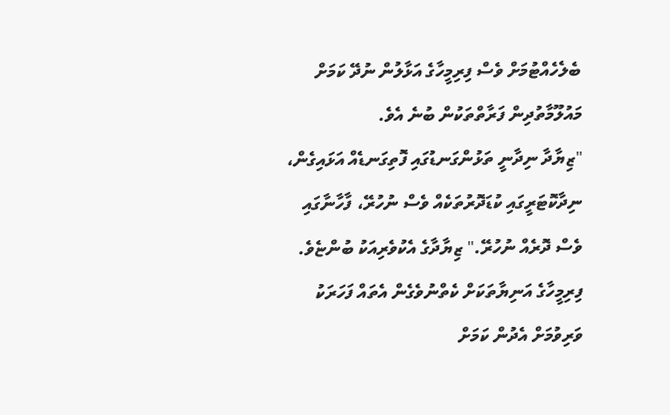ބެލެހެއްޓުމަށް ވެސް ފިރިމީހާގެ އަޅާލުން ނުދޭ ކަމަށް މައުލޫމާތުދިން ފަރާތްތަކުން ބުނެ އެވެ.
"ޒިޔާދާ ނިދާނީ ތަޅުންގަނޑުގައި ފޮތިގަނޑެއް އަޅައިގެން، ނިދާކޮޓަރީގައި ކުޑަދޮރުތަކެއް ވެސް ނުހުރޭ، ފާހާނާގައި ވެސް ދޮރެއް ނުހުރޭ." ޒިޔާދާގެ އެކުވެރިއަކު ބުންޏެވެ.
ފިރިމީހާގެ އަނިޔާތަކަށް ކެތްނުވެގެން އެތައް ފަހަރަކު ވަރިވުމަށް އެދުން ކަމަށް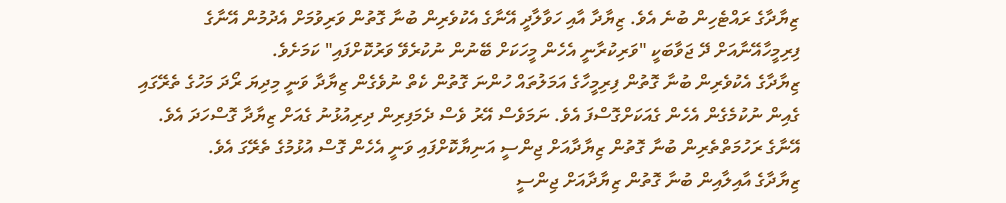ޒިޔާދާގެ ރައްޓެހިން ބުނެ އެވެ. ޒިޔާދާ އާއި ހަވާލާދީ އޭނާގެ އެކުވެރިން ބުނާ ގޮތުން ވަރިވުމަށް އެދުމުން އޭނާގެ ފިރިމީހާއޭނާއަށް ދޭ ޖަވާބަކީ "ވަރިކުރާނީ އެހެން މީހަކަށް ބޭނުން ނުކުރެވޭ ވަރުކޮށްފައި" ކަމަށެވެ.
ޒިޔާދާގެ އެކުވެރިން ބުނާ ގޮތުން ފިރިމީހާގެ އަމަލުތައް ހުންނަ ގޮތުން ކެތް ނުވެގެން ޒިޔާދާ ވަނީ މިދިޔަ ރޯދަ މަހުގެ ތެރޭގައި ގެއިން ނުކުމެގެން އެހެން ގެއަކަށްގޮސްފަ އެވެ. ނަމަވެސް އޭރު ވެސް ދެމަފިރިން ދިރިއުޅުނު ގެއަށް ޒިޔާދާ ގޮސްހަދަ އެވެ. އޭނާގެ ރަހުމަތްތެރިން ބުނާ ގޮތުން ޒިޔާދާއަށް ޖިންސީ އަނިޔާކޮށްފައި ވަނީ އެހެން ގޮސް އުޅުމުގެ ތެރޭގަ އެވެ.
ޒިޔާދާގެ އާއިލާއިން ބުނާ ގޮތުން ޒިޔާދާއަށް ޖިންސީ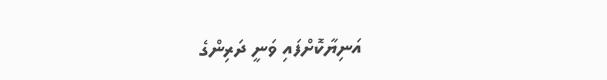އަނިޔާކޮށްފައި ވަނީ ދަރިންގެ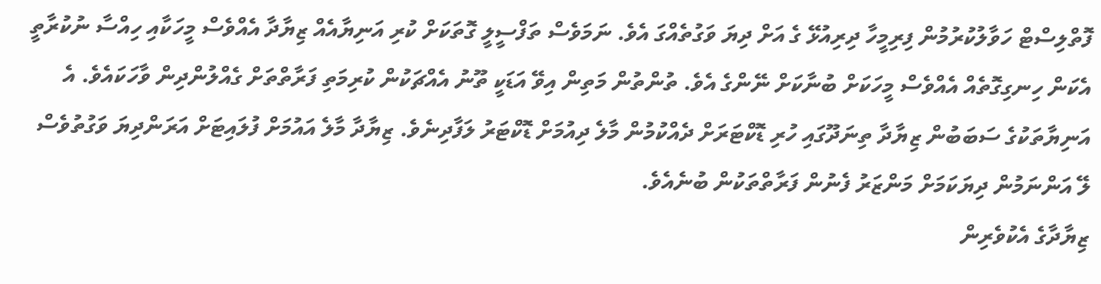ފޮތްލިސްޓް ހަވާލުކުރުމުން ފިރިމީހާ ދިރިއުޅޭ ގެ އަށް ދިޔަ ވަގުތެއްގަ އެވެ. ނަމަވެސް ތަފްސީލީ ގޮތަކަށް ކުރި އަނިޔާއެއް ޒިޔާދާ އެއްވެސް މީހަކާއި ހިއްސާ ނުކުރާތީ އެކަން ހިނގިގޮތެއް އެއްވެސް މީހަކަށް ބުނާކަށް ނޭންގެ އެވެ. ތުންތުން މަތިން އިވޭ އަޑަކީ ތޫނު އެއްޗަކުން ކުރިމަތި ފަރާތްތަށް ގެއްލުންދިން ވާހަކައެވެ. އެ އަނިޔާތަކުގެ ސަބަބުން ޒިޔާދާ ތިނަދޫގައި ހުރި ޑޮކްޓަރަށް ދެއްކުމުން މާލެ ދިއުމަށް ޑޮކްޓަރު ލަފާދިނެވެ. ޒިޔާދާ މާލެ އައުމަށް ފުލައިޓަށް އަރަންދިޔަ ވަގުތުވެސް ލޭ އަންނަމުން ދިޔަކަމަށް މަންޒަރު ފެނުން ފަރާތްތަކުން ބުނެއެވެ.
ޒިޔާދާގެ އެކުވެރިން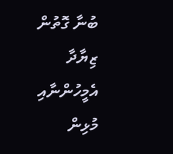ބުނާ ގޮތުން ޒިޔާދާ އެމީހުންނާއި މުޅިން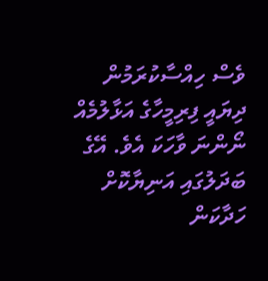ވެސް ހިއްސާކުރަމުން ދިޔައީ ފިރިމީހާގެ އަޅާލުމެއް ނޯންނަ ވާހަކަ އެވެ. އޭގެ ބަދަލުގައި އަނިޔާކޮށް ހަދާކަން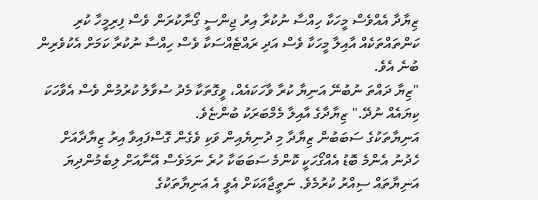ޒިޔާދާ އެއްވެސް މީހަކާ ހިއްސާ ނުކުރާ އިރު ޖިންސީ ގޯނާކުރަން ވެސް ފިރިމީހާ ކުރި ކަންތައްތަކެއް އާއިލާ މީހަކާ ވެސް އަދި ރައްޓެއްސަކާ ވެސް ހިއްސާ ނުކުރާ ކަމަށް އެކުވެރިން ބުނެ އެވެ.
"ޒިޔާ ދައްތަ ނުބުނޭ އަނިޔާ ކުރާ ވާހަކައެއް، ވީގޮތަކާ މެދު ސުވާލު ކުރުމުން ވެސް އެވާހަކަ ކިޔައެއް ނުދޭ." ޒިޔާދާގެ އާއިލާ މެމްބަރަކު ބުންޏެވެ.
އަނިޔާތަކުގެ ސަބަބުން ޒިޔާދާ މި ދުނިޔެއިން ވަކި ވެގެން ގޮސްފައިވާ އިރު ޒިޔާދާއަށް ހެދުނު އެންމެ ބޮޑު އެއްގޯހަކީ ކޮންމެ ސަބަބަކާ ހުރެ ނަމަވެސް އޭނާއަށް ލިބެމުންދިޔަ އަނިޔާތައް ސިއްރު ކުރުމެވެ. ނަތީޖާއަކަށް އެވީ އެ އަނިޔާތަކުގެ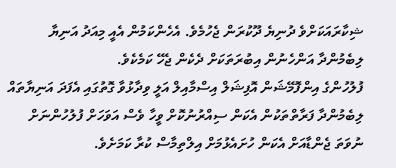ޝިކާރައަކަށްވެ ދުނިޔެ ދޫކުރަން ޖެހުމެވެ. އެހެންކަމުން އެއީ މިއަދު އަނިޔާ ލިބެމުންދާ އަންހެނުން އިބުރަތަކަށް ދެކެން ޖެހޭ ކަމެކެވެ.
ފުލުހުންގެ އިންފޮމޭޝަން އޮފިޝަލް އިސްމާއިލް އަލީ ވިދާޅުވާ ގޮތުގައި އެފަދަ އަނިޔާތައް ލިބެމުންދާ ފަރާތްތަކުން އެކަން ސިއްރުނުކޮށް ވީހާ ވެސް އަވަހަށް ފުލުހުންނަށް ނުވަތަ ޖެންޑާއަށް އެކަން ހުށައެޅުމަށް އިލްތިމާސް ކުރާ ކަމަށެވެ.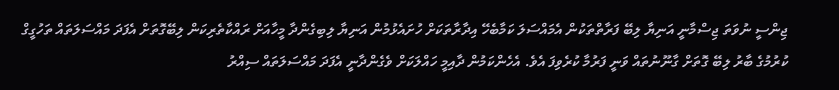ޖިންސީ ނުވަތަ ޖިސްމާނީ އަނިޔާ ލިބޭ ފަރާތްތަކުން އެމައްސަލަ ކަމާބެހޭ އިދާރާތަކަށް ހުށައެޅުމުން އަނިޔާ ލިބިގެންދާ މީހާއަށް ރައްކާތެރިކަން ލިބޭގޮތަށް އެފަދަ މައްސަލަތައް ތަހުގީގް ކުރުމުގެ ބާރު ލިބޭ ގޮތަށް ގާނޫނުތައް ވަނީ ފަރުމާ ކުރެވިފަ އެވެ. އެހެންކަމުން ދާއިމީ ހައްލަކަށް ވެގެންދާނީ އެފަދަ މައްސަލަތައް ސިއްރު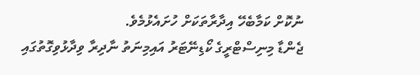ނުކޮށް ކަމާބެހޭ އިދާރާތަކަށް ހުށައެޅުމެވެ.
ޖެންޑާ މިނިސްޓްރީގެ ކޯޑިނޭޓަރު އައިމިނަތު ނާދިރާ ވިދާޅުވިގޮތުގައި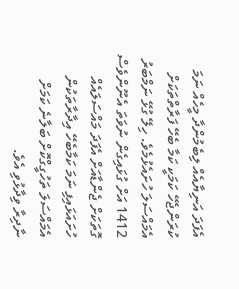އެފަދަ އަނިޔާއެއް ލިބެމުންދާ މީހެއް ނަމަ ކުރަންޖެހޭ ކަމަކީ ކަމާ ބެހޭ ފަރާތްތަކަށް އެމައްސަލަ ހުށައެޅުމެވެ. ހިލޭ ގުޅޭ ނަމްބަރު 1412 އަށް ގުޅައިގެން ނުވަތަ އެނޫންވެސް ގޮތަކަށް ޖެންޑާއަށް އެފަދަ މައްސަލައެއް ހުށައަޅައިފި ނަމަ ކަމާބެހޭ އިދާރާތަކުން އެމައްސަލަ ތަހުގީގްކޮށް ބަލާނެ ކަމަށް ނާދިރާ ވިދާޅުވި އެވެ.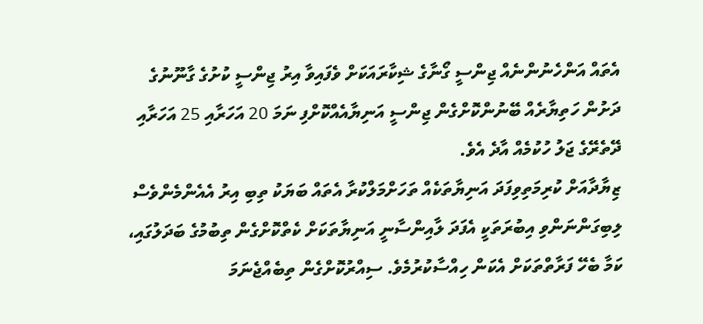އެތައް އަންހެނުންނެއް ޖިންސީ ގޯނާގެ ޝިކާރައަކަށް ވެފައިވާ އިރު ޖިންސީ ކުށުގެ ގާނޫނުގެ ދަށުން ހަތިޔާރެއް ބޭނުންކޮށްގެން ޖިންސީ އަނިޔާއެއްކޮށްފި ނަމަ 20 އަހަރާއި 25 އަހަރާއި ދޭތެރޭގެ ޖަލު ހުކުމެއް އާދެ އެވެ.
ޒިޔާދާއަށް ކުރިމަތިވިފަދަ އަނިޔާތަކެއް ތަހަށްމަލްކުރާ އެތައް ބަޔަކު ތިބި އިރު އެއެންމެންވެސް ލިބިގަންނަންވި އިބުރަތަކީ އެފަދަ ލާއިންސާނީ އަނިޔާތަކަށް ކެތްކޮށްގެން ތިބުމުގެ ބަދަލުގައި، ކަމާ ބެހޭ ފަރާތްތަކަށް އެކަން ހިއްސާކުރުމެވެ. ސިއްރުކޮށްގެން ތިބެއްޖެނަމަ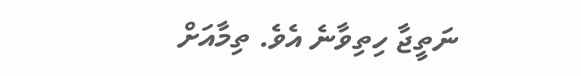ނަތީޖާ ހިތިވާނެ އެވެ. ތިމާއަށް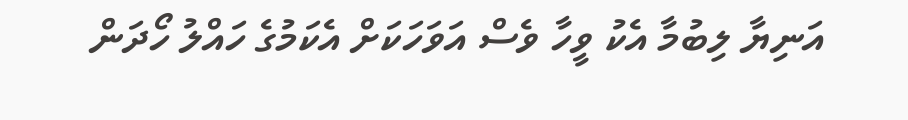އަނިޔާ ލިބުމާ އެކު ވީހާ ވެސް އަވަހަކަށް އެކަމުގެ ހައްލު ހޯދަން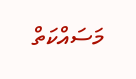މަސައްކަތް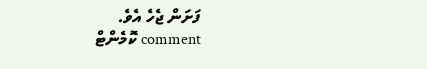ފަށަން ޖެހެ އެވެ.
comment ކޮމެންޓް